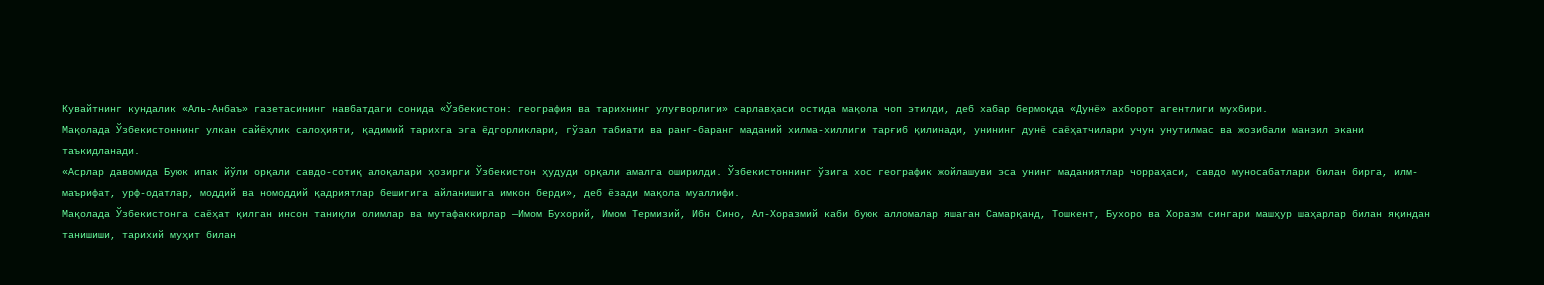Кувайтнинг кундалик «Аль-Анбаъ» газетасининг навбатдаги сонида «Ўзбекистон: география ва тарихнинг улуғворлиги» сарлавҳаси остида мақола чоп этилди, деб хабар бермоқда «Дунё» ахборот агентлиги мухбири.
Мақолада Ўзбекистоннинг улкан сайёҳлик салоҳияти, қадимий тарихга эга ёдгорликлари, гўзал табиати ва ранг-баранг маданий хилма-хиллиги тарғиб қилинади, унининг дунё саёҳатчилари учун унутилмас ва жозибали манзил экани таъкидланади.
«Асрлар давомида Буюк ипак йўли орқали савдо-сотиқ алоқалари ҳозирги Ўзбекистон ҳудуди орқали амалга оширилди. Ўзбекистоннинг ўзига хос географик жойлашуви эса унинг маданиятлар чорраҳаси, савдо муносабатлари билан бирга, илм-маърифат, урф-одатлар, моддий ва номоддий қадриятлар бешигига айланишига имкон берди», деб ёзади мақола муаллифи.
Мақолада Ўзбекистонга саёҳат қилган инсон таниқли олимлар ва мутафаккирлар —Имом Бухорий, Имом Термизий, Ибн Сино, Ал-Хоразмий каби буюк алломалар яшаган Самарқанд, Тошкент, Бухоро ва Хоразм сингари машҳур шаҳарлар билан яқиндан танишиши, тарихий муҳит билан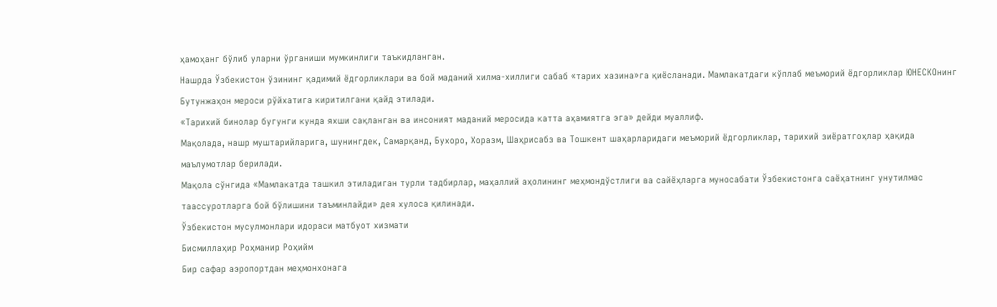ҳамоҳанг бўлиб уларни ўрганиши мумкинлиги таъкидланган.
Нашрда Ўзбекистон ўзининг қадимий ёдгорликлари ва бой маданий хилма-хиллиги сабаб «тарих хазина»га қиёсланади. Мамлакатдаги кўплаб меъморий ёдгорликлар ЮНEСКОнинг Бутунжаҳон мероси рўйхатига киритилгани қайд этилади.
«Тарихий бинолар бугунги кунда яхши сақланган ва инсоният маданий меросида катта аҳамиятга эга» дейди муаллиф.
Мақолада, нашр муштарийларига, шунингдек, Самарқанд, Бухоро, Хоразм, Шаҳрисабз ва Тошкент шаҳарларидаги меъморий ёдгорликлар, тарихий зиёратгоҳлар ҳақида маълумотлар берилади.
Мақола сўнгида «Мамлакатда ташкил этиладиган турли тадбирлар, маҳаллий аҳолининг меҳмондўстлиги ва сайёҳларга муносабати Ўзбекистонга саёҳатнинг унутилмас таассуротларга бой бўлишини таъминлайди» дея хулоса қилинади.
Ўзбекистон мусулмонлари идораси матбуот хизмати
Бисмиллаҳир Роҳманир Роҳийм
Бир сафар аэропортдан меҳмонхонага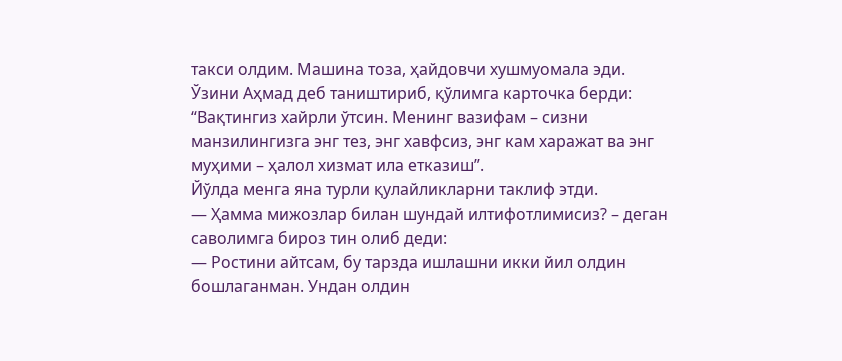такси олдим. Машина тоза, ҳайдовчи хушмуомала эди. Ўзини Аҳмад деб таништириб, қўлимга карточка берди: “Вақтингиз хайрли ўтсин. Менинг вазифам – сизни манзилингизга энг тез, энг хавфсиз, энг кам харажат ва энг муҳими – ҳалол хизмат ила етказиш”.
Йўлда менга яна турли қулайликларни таклиф этди.
— Ҳамма мижозлар билан шундай илтифотлимисиз? – деган саволимга бироз тин олиб деди:
— Ростини айтсам, бу тарзда ишлашни икки йил олдин бошлаганман. Ундан олдин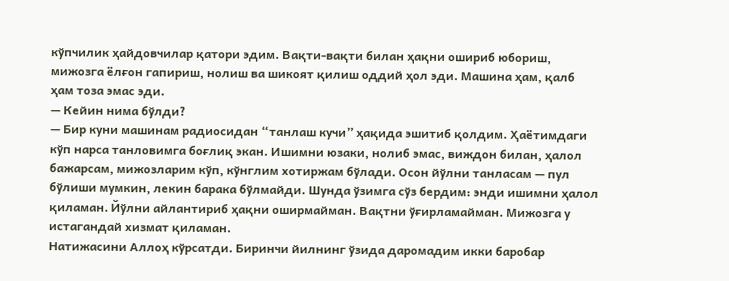кўпчилик ҳайдовчилар қатори эдим. Вақти-вақти билан ҳақни ошириб юбориш, мижозга ёлғон гапириш, нолиш ва шикоят қилиш оддий ҳол эди. Машина ҳам, қалб ҳам тоза эмас эди.
— Кейин нима бўлди?
— Бир куни машинам радиосидан “танлаш кучи” ҳақида эшитиб қолдим. Ҳаётимдаги кўп нарса танловимга боғлиқ экан. Ишимни юзаки, нолиб эмас, виждон билан, ҳалол бажарсам, мижозларим кўп, кўнглим хотиржам бўлади. Осон йўлни танласам — пул бўлиши мумкин, лекин барака бўлмайди. Шунда ўзимга сўз бердим: энди ишимни ҳалол қиламан. Йўлни айлантириб ҳақни оширмайман. Вақтни ўғирламайман. Мижозга у истагандай хизмат қиламан.
Натижасини Аллоҳ кўрсатди. Биринчи йилнинг ўзида даромадим икки баробар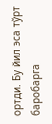ортди. Бу йил эса тўрт баробарга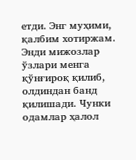етди. Энг муҳими, қалбим хотиржам. Энди мижозлар ўзлари менга қўнғироқ қилиб, олдиндан банд қилишади. Чунки одамлар ҳалол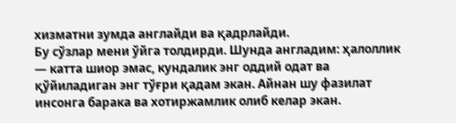хизматни зумда англайди ва қадрлайди.
Бу сўзлар мени ўйга толдирди. Шунда англадим: ҳалоллик — катта шиор эмас, кундалик энг оддий одат ва қўйиладиган энг тўғри қадам экан. Айнан шу фазилат инсонга барака ва хотиржамлик олиб келар экан.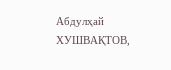Абдулҳай ХУШВАҚТОВ,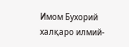Имом Бухорий халқаро илмий-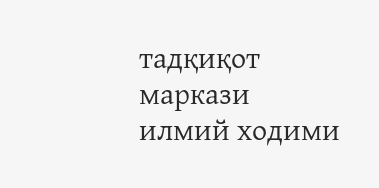тадқиқот маркази илмий ходими